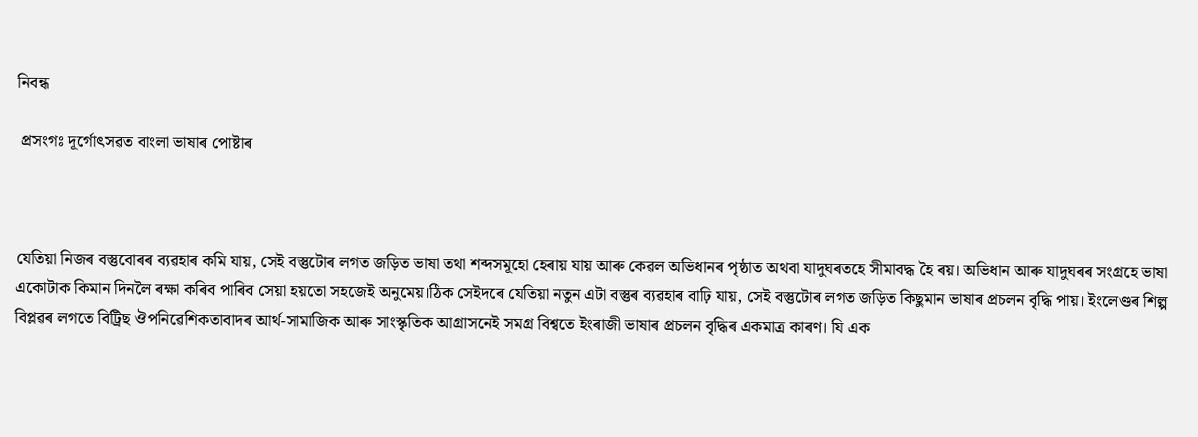নিবন্ধ

 প্ৰসংগঃ দূৰ্গোৎসৱত বাংলা ভাষাৰ পোষ্টাৰ



যেতিয়া নিজৰ বস্তুবোৰৰ ব্যৱহাৰ কমি যায়, সেই বস্তুটোৰ লগত জড়িত ভাষা তথা শব্দসমূহো হেৰায় যায় আৰু কেৱল অভিধানৰ পৃষ্ঠাত অথবা যাদুঘৰতহে সীমাবদ্ধ হৈ ৰয়। অভিধান আৰু যাদুঘৰৰ সংগ্ৰহে ভাষা একোটাক কিমান দিনলৈ ৰক্ষা কৰিব পাৰিব সেয়া হয়তো সহজেই অনুমেয়।ঠিক সেইদৰে যেতিয়া নতুন এটা বস্তুৰ ব্যৱহাৰ বাঢ়ি যায়, সেই বস্তুটোৰ লগত জড়িত কিছুমান ভাষাৰ প্ৰচলন বৃদ্ধি পায়। ইংলেণ্ডৰ শিল্প বিপ্লৱৰ লগতে বিট্ৰিছ ঔপনিৱেশিকতাবাদৰ আৰ্থ-সামাজিক আৰু সাংস্কৃতিক আগ্ৰাসনেই সমগ্ৰ বিশ্বতে ইংৰাজী ভাষাৰ প্ৰচলন বৃদ্ধিৰ একমাত্ৰ কাৰণ। যি এক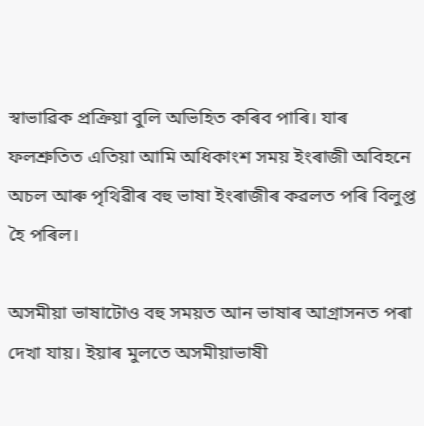স্বাভাৱিক প্ৰক্ৰিয়া বুলি অভিহিত কৰিব পাৰি। যাৰ ফলশ্ৰুতিত এতিয়া আমি অধিকাংশ সময় ইংৰাজী অবিহনে অচল আৰু পৃথিৱীৰ বহু ভাষা ইংৰাজীৰ কৱলত পৰি বিলুপ্ত হৈ পৰিল।

অসমীয়া ভাষাটোও বহু সময়ত আন ভাষাৰ আগ্ৰাসনত পৰা দেখা যায়। ইয়াৰ মুলতে অসমীয়াভাষী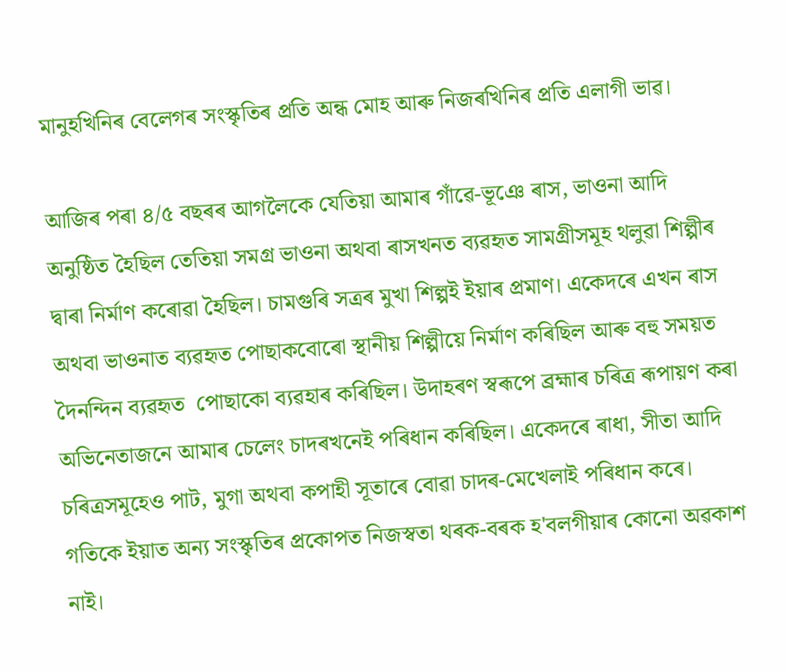মানুহখিনিৰ বেলেগৰ সংস্কৃতিৰ প্ৰতি অন্ধ মোহ আৰু নিজৰখিনিৰ প্ৰতি এলাগী ভাৱ।

আজিৰ পৰা ৪/৫ বছৰৰ আগলৈকে যেতিয়া আমাৰ গাঁৱে-ভূঞে ৰাস, ভাওনা আদি অনুষ্ঠিত হৈছিল তেতিয়া সমগ্ৰ ভাওনা অথবা ৰাসখনত ব্যৱহৃত সামগ্ৰীসমূহ থলুৱা শিল্পীৰ দ্বাৰা নিৰ্মাণ কৰোৱা হৈছিল। চামগুৰি সত্ৰৰ মুখা শিল্পই ইয়াৰ প্ৰমাণ। একেদৰে এখন ৰাস অথবা ভাওনাত ব্যৱহৃত পোছাকবোৰো স্থানীয় শিল্পীয়ে নিৰ্মাণ কৰিছিল আৰু বহু সময়ত দৈনন্দিন ব্যৱহৃত  পোছাকো ব্যৱহাৰ কৰিছিল। উদাহৰণ স্বৰূপে ব্ৰহ্মাৰ চৰিত্ৰ ৰূপায়ণ কৰা অভিনেতাজনে আমাৰ চেলেং চাদৰখনেই পৰিধান কৰিছিল। একেদৰে ৰাধা, সীতা আদি চৰিত্ৰসমূহেও পাট, মুগা অথবা কপাহী সূতাৰে বোৱা চাদৰ-মেখেলাই পৰিধান কৰে। গতিকে ইয়াত অন্য সংস্কৃতিৰ প্ৰকোপত নিজস্বতা থৰক-বৰক হ'বলগীয়াৰ কোনো অৱকাশ নাই।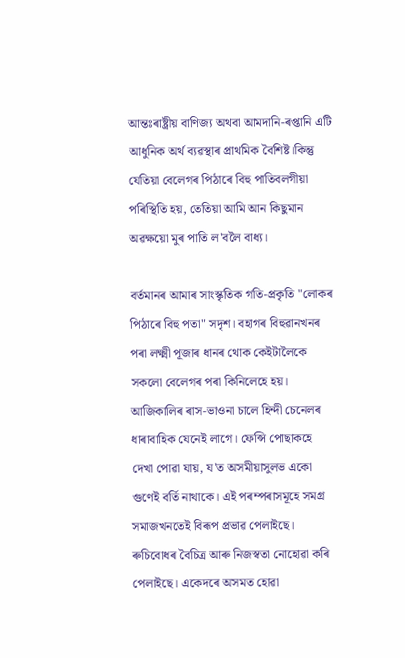আন্তঃৰাষ্ট্ৰীয় বাণিজ্য অথবা আমদানি-ৰপ্তানি এটি আধুনিক অৰ্থ ব্যৱস্থাৰ প্ৰাথমিক বৈশিষ্ট।কিন্তু যেতিয়া বেলেগৰ পিঠাৰে বিহু পাতিবলগীয়া পৰিস্থিতি হয়, তেতিয়া আমি আন কিছুমান অৱক্ষয়ো মুৰ পাতি ল'বলৈ বাধ্য।

বৰ্তমানৰ আমাৰ সাংস্কৃতিক গতি-প্ৰকৃতি "লোকৰ পিঠাৰে বিহু পতা" সদৃশ। বহাগৰ বিহুৱানখনৰ পৰা লক্ষ্মী পূজাৰ ধানৰ থোক কেইটালৈকে সকলো বেলেগৰ পৰা কিনিলেহে হয়। আজিকালিৰ ৰাস-ভাওনা চালে হিন্দী চেনেলৰ ধাৰাবাহিক যেনেই লাগে। ফেন্সি পোছাকহে দেখা পোৱা যায়, য'ত অসমীয়াসুলভ একো গুণেই বৰ্তি নাথাকে। এই পৰম্পৰাসমূহে সমগ্ৰ সমাজখনতেই বিৰূপ প্ৰভাৱ পেলাইছে। ৰুচিবোধৰ বৈচিত্ৰ আৰু নিজস্বতা নোহোৱা কৰি পেলাইছে। একেদৰে অসমত হোৱা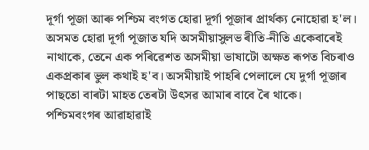দূৰ্গা পূজা আৰু পশ্চিম বংগত হোৱা দূৰ্গা পূজাৰ প্ৰাৰ্থক্য নোহোৱা হ'ল। অসমত হোৱা দূৰ্গা পূজাত যদি অসমীয়াসুলভ ৰীতি-নীতি একেবাৰেই নাথাকে, তেনে এক পৰিৱেশত অসমীয়া ভাষাটো অক্ষত ৰূপত বিচৰাও একপ্ৰকাৰ ভুল কথাই হ'ব। অসমীয়াই পাহৰি পেলালে যে দুৰ্গা পূজাৰ পাছতো বাৰটা মাহত তেৰটা উৎসৱ আমাৰ বাবে ৰৈ থাকে। পশ্চিমবংগৰ আৱাহাৱাই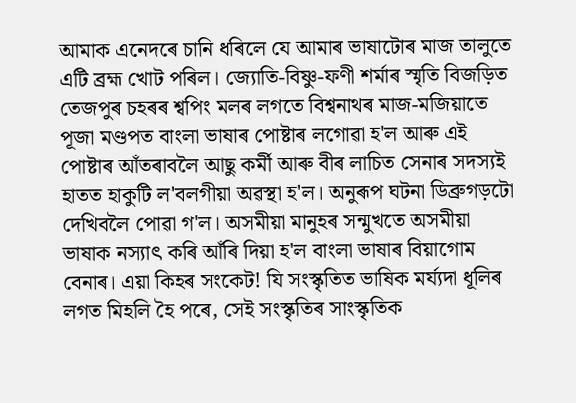আমাক এনেদৰে চানি ধৰিলে যে আমাৰ ভাষাটোৰ মাজ তালুতে এটি ব্ৰহ্ম খোট পৰিল। জ্যোতি-বিষ্ণু-ফণী শৰ্মাৰ স্মৃতি বিজড়িত তেজপুৰ চহৰৰ শ্বপিং মলৰ লগতে বিশ্বনাথৰ মাজ-মজিয়াতে পূজা মণ্ডপত বাংলা ভাষাৰ পোষ্টাৰ লগোৱা হ'ল আৰু এই পোষ্টাৰ আঁতৰাবলৈ আছু কৰ্মী আৰু বীৰ লাচিত সেনাৰ সদস্যই হাতত হাকুটি ল'বলগীয়া অৱস্থা হ'ল। অনুৰূপ ঘটনা ডিব্ৰুগড়টো দেখিবলৈ পোৱা গ'ল। অসমীয়া মানুহৰ সন্মুখতে অসমীয়া ভাষাক নস্যাৎ কৰি আঁৰি দিয়া হ'ল বাংলা ভাষাৰ বিয়াগোম বেনাৰ। এয়া কিহৰ সংকেট! যি সংস্কৃতিত ভাষিক মৰ্য্যদা ধূলিৰ লগত মিহলি হৈ পৰে, সেই সংস্কৃতিৰ সাংস্কৃতিক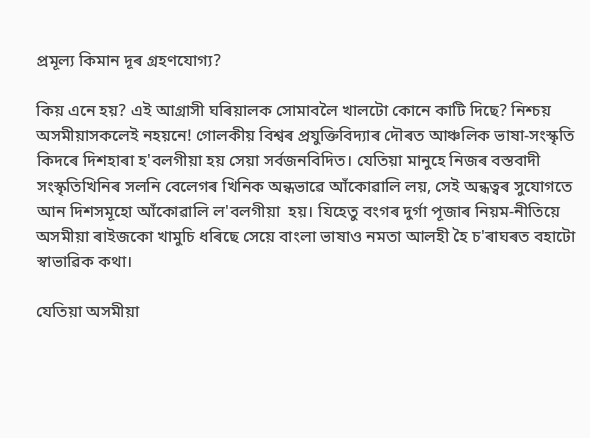প্ৰমূল্য কিমান দূৰ গ্ৰহণযোগ্য?

কিয় এনে হয়? এই আগ্ৰাসী ঘৰিয়ালক সোমাবলৈ খালটো কোনে কাটি দিছে? নিশ্চয় অসমীয়াসকলেই নহয়নে! গোলকীয় বিশ্বৰ প্ৰযুক্তিবিদ্যাৰ দৌৰত আঞ্চলিক ভাষা-সংস্কৃতি কিদৰে দিশহাৰা হ'বলগীয়া হয় সেয়া সৰ্বজনবিদিত। যেতিয়া মানুহে নিজৰ বস্তবাদী সংস্কৃতিখিনিৰ সলনি বেলেগৰ খিনিক অন্ধভাৱে আঁকোৱালি লয়, সেই অন্ধত্বৰ সুযোগতে আন দিশসমূহো আঁকোৱালি ল'বলগীয়া  হয়। যিহেতু বংগৰ দুৰ্গা পূজাৰ নিয়ম-নীতিয়ে অসমীয়া ৰাইজকো খামুচি ধৰিছে সেয়ে বাংলা ভাষাও নমতা আলহী হৈ চ'ৰাঘৰত বহাটো স্বাভাৱিক কথা।

যেতিয়া অসমীয়া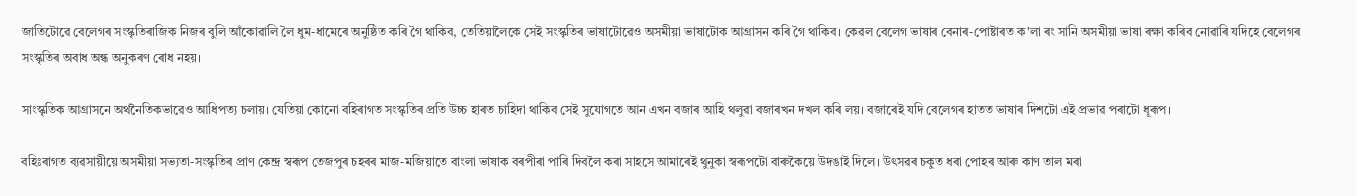জাতিটোৱে বেলেগৰ সংস্কৃতিৰাজিক নিজৰ বুলি আঁকোৱালি লৈ ধুম-ধামেৰে অনুষ্ঠিত কৰি গৈ থাকিব, তেতিয়ালৈকে সেই সংস্কৃতিৰ ভাষাটোৱেও অসমীয়া ভাষাটোক আগ্ৰাসন কৰি গৈ থাকিব। কেৱল বেলেগ ভাষাৰ বেনাৰ-পোষ্টাৰত ক'লা ৰং সানি অসমীয়া ভাষা ৰক্ষা কৰিব নোৱাৰি যদিহে বেলেগৰ সংস্কৃতিৰ অবাধ অন্ধ অনুকৰণ ৰোধ নহয়।

সাংস্কৃতিক আগ্ৰাসনে অৰ্থনৈতিকভাৱেও আধিপত্য চলায়। যেতিয়া কোনো বহিৰাগত সংস্কৃতিৰ প্ৰতি উচ্চ হাৰত চাহিদা থাকিব সেই সুযোগতে আন এখন বজাৰ আহি থলুৱা বজাৰখন দখল কৰি লয়। বজাৰেই যদি বেলেগৰ হাতত ভাষাৰ দিশটো এই প্ৰভাৱ পৰাটো ধূৰূপ।

বহিঃৰাগত ব্যৱসায়ীয়ে অসমীয়া সভ্যতা-সংস্কৃতিৰ প্ৰাণ কেন্দ্ৰ স্বৰূপ তেজপুৰ চহৰৰ মাজ-মজিয়াতে বাংলা ভাষাক বৰপীৰা পাৰি দিবলৈ কৰা সাহসে আমাৰেই থুনুকা স্বৰূপটো বাৰুকৈয়ে উদঙাই দিলে। উৎসৱৰ চকুত ধৰা পোহৰ আৰু কাণ তাল মৰা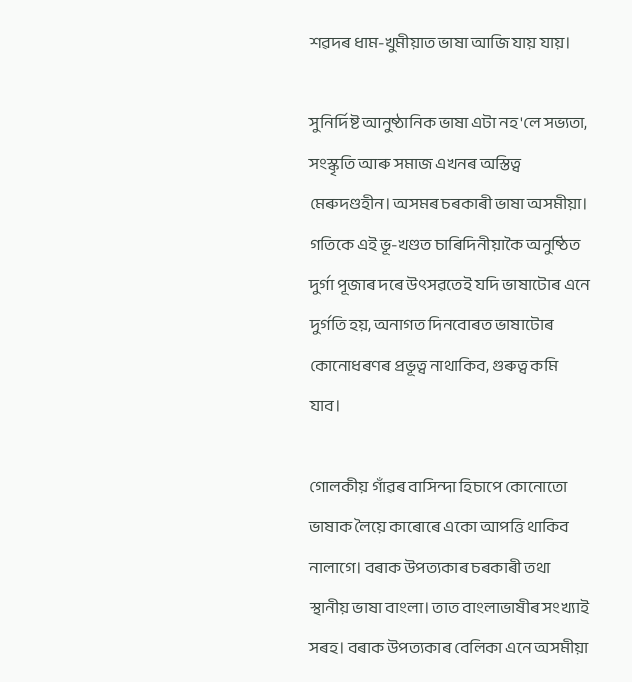শৱদৰ ধাম-খুমীয়াত ভাষা আজি যায় যায়।

সুনিৰ্দিষ্ট আনুষ্ঠানিক ভাষা এটা নহ'লে সভ্যতা, সংস্কৃতি আৰু সমাজ এখনৰ অস্তিত্ব মেৰুদণ্ডহীন। অসমৰ চৰকাৰী ভাষা অসমীয়া। গতিকে এই ভূ-খণ্ডত চাৰিদিনীয়াকৈ অনুষ্ঠিত দুৰ্গা পূজাৰ দৰে উৎসৱতেই যদি ভাষাটোৰ এনে দুৰ্গতি হয়, অনাগত দিনবোৰত ভাষাটোৰ কোনোধৰণৰ প্ৰভূত্ব নাথাকিব, গুৰুত্ব কমি যাব।

গোলকীয় গাঁৱৰ বাসিন্দা হিচাপে কোনোতো ভাষাক লৈয়ে কাৰোৰে একো আপত্তি থাকিব নালাগে। বৰাক উপত্যকাৰ চৰকাৰী তথা স্থানীয় ভাষা বাংলা। তাত বাংলাভাষীৰ সংখ্যাই সৰহ। বৰাক উপত্যকাৰ বেলিকা এনে অসমীয়া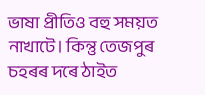ভাষা প্ৰীতিও বহু সময়ত নাখাটে। কিন্তু তেজপুৰ চহৰৰ দৰে ঠাইত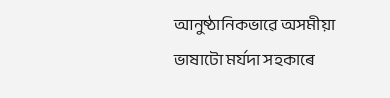আনুষ্ঠানিকভাৱে অসমীয়া ভাষাটো মৰ্যদা সহকাৰে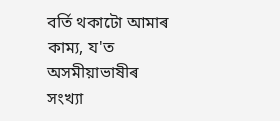বৰ্তি থকাটো আমাৰ কাম্য, য'ত অসমীয়াভাষীৰ সংখ্যা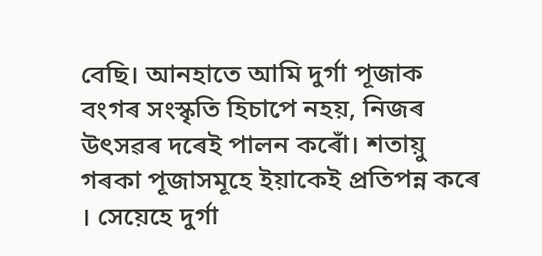বেছি। আনহাতে আমি দুৰ্গা পূজাক বংগৰ সংস্কৃতি হিচাপে নহয়, নিজৰ উৎসৱৰ দৰেই পালন কৰোঁ। শতায়ু গৰকা পূজাসমূহে ইয়াকেই প্ৰতিপন্ন কৰে । সেয়েহে দুৰ্গা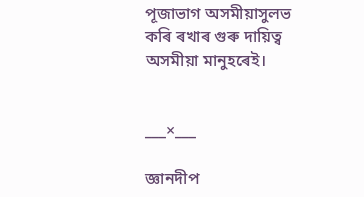পূজাভাগ অসমীয়াসুলভ কৰি ৰখাৰ গুৰু দায়িত্ব অসমীয়া মানুহৰেই।


___×___

জ্ঞানদীপ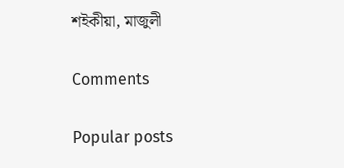শইকীয়া, মাজুলী

Comments

Popular posts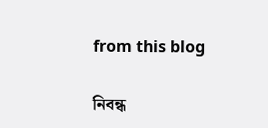from this blog

নিবন্ধ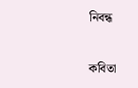নিবন্ধ

কবিতা